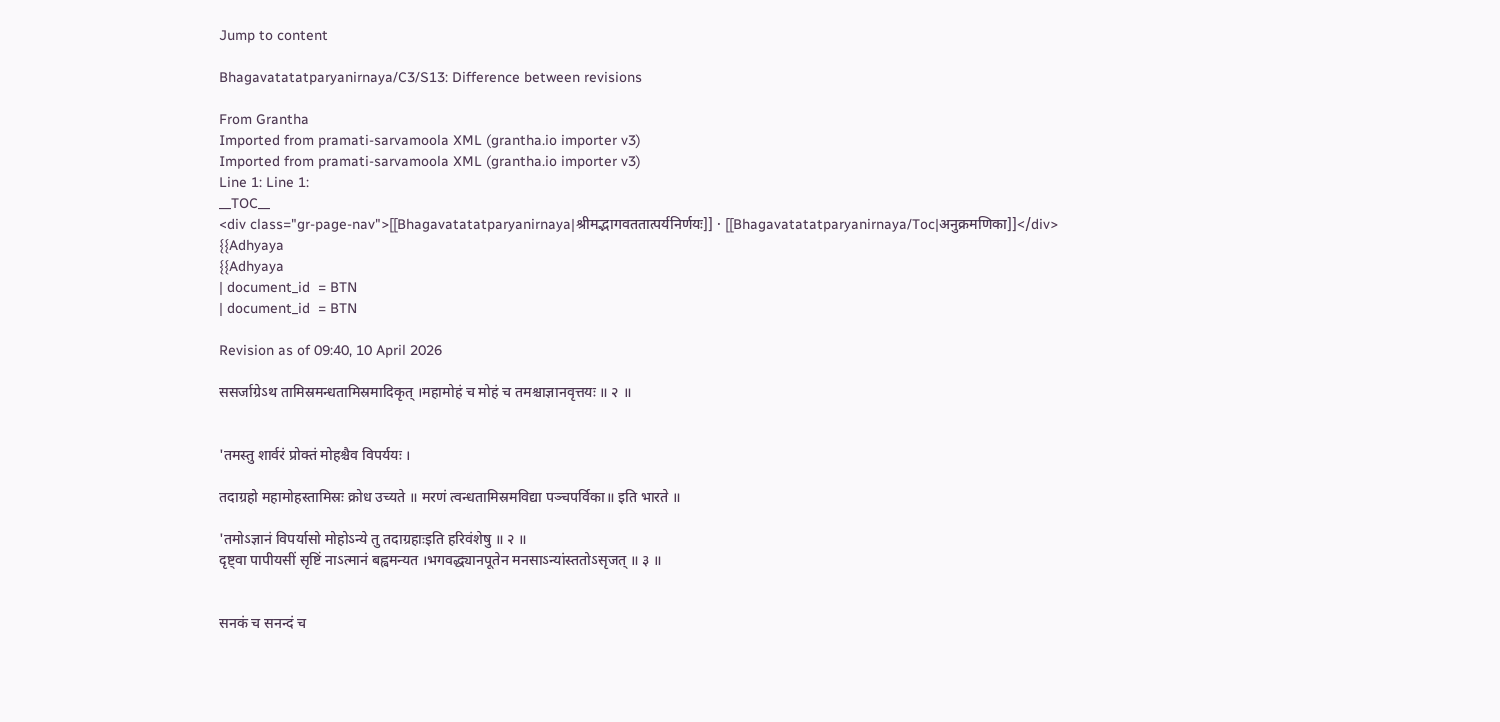Jump to content

Bhagavatatatparyanirnaya/C3/S13: Difference between revisions

From Grantha
Imported from pramati-sarvamoola XML (grantha.io importer v3)
Imported from pramati-sarvamoola XML (grantha.io importer v3)
Line 1: Line 1:
__TOC__
<div class="gr-page-nav">[[Bhagavatatatparyanirnaya|श्रीमद्भागवततात्पर्यनिर्णयः]] · [[Bhagavatatatparyanirnaya/Toc|अनुक्रमणिका]]</div>
{{Adhyaya
{{Adhyaya
| document_id  = BTN
| document_id  = BTN

Revision as of 09:40, 10 April 2026

ससर्जाग्रेऽथ तामिस्रमन्धतामिस्रमादिकृत् ।महामोहं च मोहं च तमश्चाज्ञानवृत्तयः ॥ २ ॥


'तमस्तु शार्वरं प्रोक्तं मोहश्चैव विपर्ययः ।

तदाग्रहो महामोहस्तामिस्रः क्रोध उच्यते ॥ मरणं त्वन्धतामिस्रमविद्या पञ्चपर्विका॥ इति भारते ॥

'तमोऽज्ञानं विपर्यासो मोहोऽन्ये तु तदाग्रहाःइति हरिवंशेषु ॥ २ ॥
दृष्ट्वा पापीयसीं सृष्टिं नाऽत्मानं बह्वमन्यत ।भगवद्ध्यानपूतेन मनसाऽन्यांस्ततोऽसृजत् ॥ ३ ॥


सनकं च सनन्दं च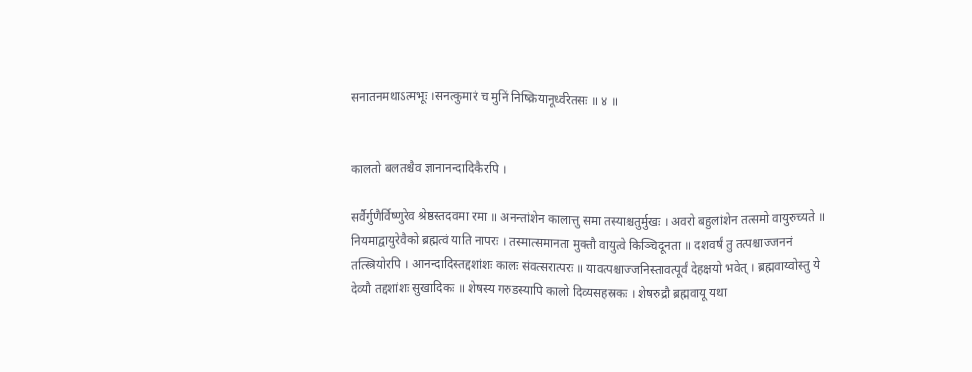सनातनमथाऽत्मभूः ।सनत्कुमारं च मुनिं निष्क्रियानूर्ध्वरेतसः ॥ ४ ॥


कालतो बलतश्चैव ज्ञानानन्दादिकैरपि ।

सर्वैर्गुणैर्विष्णुरेव श्रेष्ठस्तदवमा रमा ॥ अनन्तांशेन कालात्तु समा तस्याश्चतुर्मुखः । अवरो बहुलांशेन तत्समो वायुरुच्यते ॥ नियमाद्वायुरेवैको ब्रह्मत्वं याति नापरः । तस्मात्समानता मुक्तौ वायुत्वे किञ्चिदूनता ॥ दशवर्षं तु तत्पश्चाज्जननं तत्स्त्रियोरपि । आनन्दादिस्तद्दशांशः कालः संवत्सरात्परः ॥ यावत्पश्चाज्जनिस्तावत्पूर्वं देहक्षयो भवेत् । ब्रह्मवाय्वोस्तु ये देव्यौ तद्दशांशः सुखादिकः ॥ शेषस्य गरुडस्यापि कालो दिव्यसहस्रकः । शेषरुद्रौ ब्रह्मवायू यथा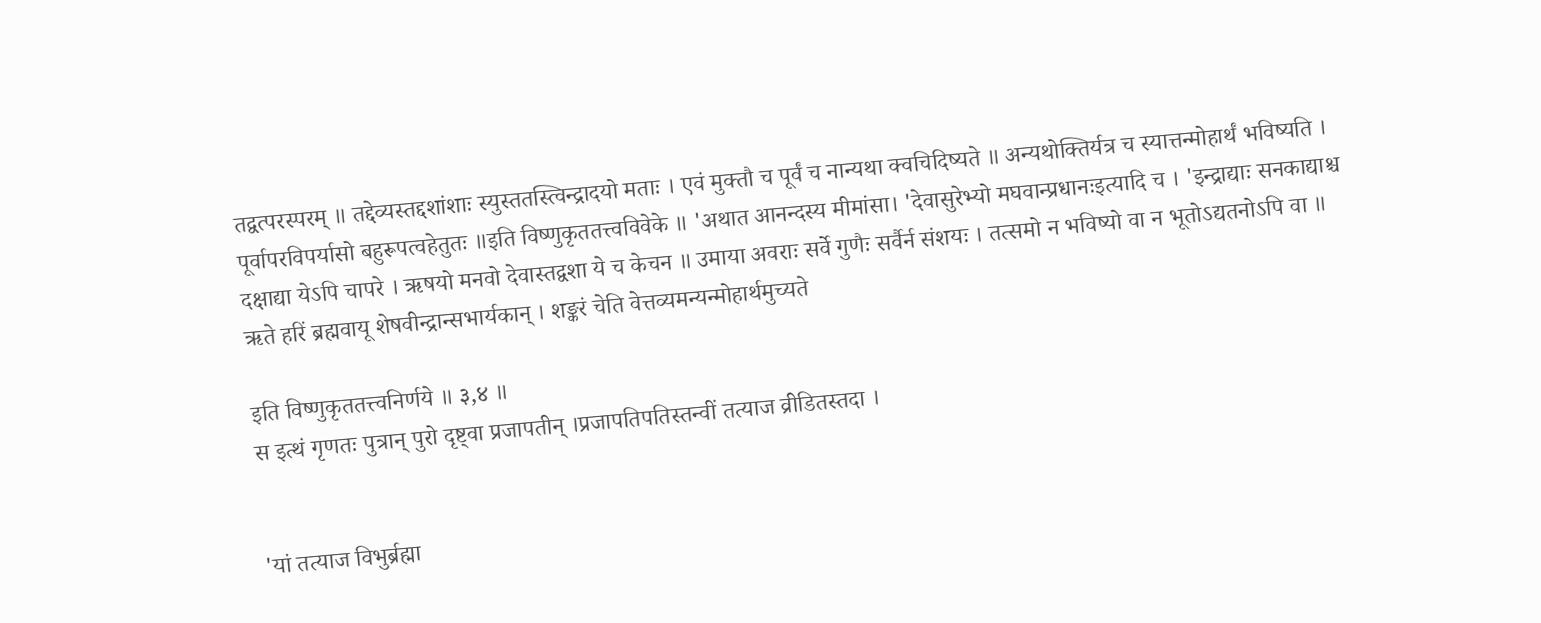तद्वत्परस्परम् ॥ तद्देव्यस्तद्दशांशाः स्युस्ततस्त्विन्द्रादयो मताः । एवं मुक्तौ च पूर्वं च नान्यथा क्वचिदिष्यते ॥ अन्यथोक्तिर्यत्र च स्यात्तन्मोहार्थं भविष्यति । पूर्वापरविपर्यासो बहुरूपत्वहेतुतः ॥इति विष्णुकृततत्त्वविवेके ॥ 'अथात आनन्दस्य मीमांसा। 'देवासुरेभ्यो मघवान्प्रधानःइत्यादि च । 'इन्द्राद्याः सनकाद्याश्च दक्षाद्या येऽपि चापरे । ऋषयो मनवो देवास्तद्वशा ये च केचन ॥ उमाया अवराः सर्वे गुणैः सर्वैर्न संशयः । तत्समो न भविष्यो वा न भूतोऽद्यतनोऽपि वा ॥ ऋते हरिं ब्रह्मवायू शेषवीन्द्रान्सभार्यकान् । शङ्करं चेति वेत्तव्यमन्यन्मोहार्थमुच्यते

इति विष्णुकृततत्त्वनिर्णये ॥ ३,४ ॥
स इत्थं गृणतः पुत्रान् पुरो दृष्ट्वा प्रजापतीन् ।प्रजापतिपतिस्तन्वीं तत्याज व्रीडितस्तदा ।


'यां तत्याज विभुर्ब्रह्मा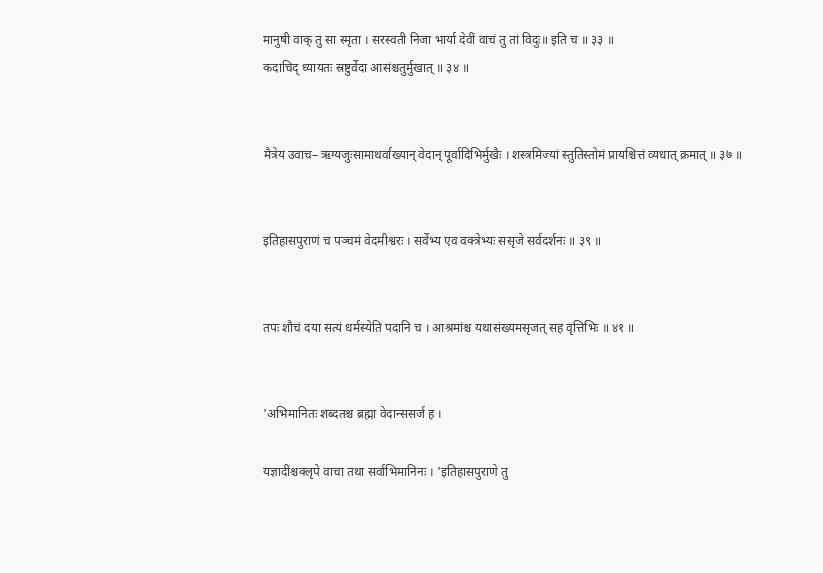मानुषी वाक् तु सा स्मृता । सरस्वती निजा भार्या देवीं वाचं तु तां विदुः॥ इति च ॥ ३३ ॥
कदाचिद् ध्यायतः स्रष्टुर्वेदा आसंश्चतुर्मुखात् ॥ ३४ ॥


मैत्रेय उवाच– ऋग्यजुःसामाथर्वाख्यान् वेदान् पूर्वादिभिर्मुखैः । शस्त्रमिज्यां स्तुतिस्तोमं प्रायश्चित्तं व्यधात् क्रमात् ॥ ३७ ॥


इतिहासपुराणं च पञ्चमं वेदमीश्वरः । सर्वेभ्य एव वक्त्रेभ्यः ससृजे सर्वदर्शनः ॥ ३९ ॥


तपः शौचं दया सत्यं धर्मस्येति पदानि च । आश्रमांश्च यथासंख्यमसृजत् सह वृत्तिभिः ॥ ४१ ॥


'अभिमानितः शब्दतश्च ब्रह्मा वेदान्ससर्ज ह ।

यज्ञादींश्चक्लृपे वाचा तथा सर्वाभिमानिनः । 'इतिहासपुराणे तु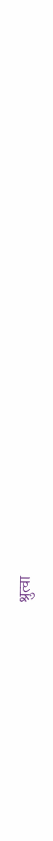श्रुत्वा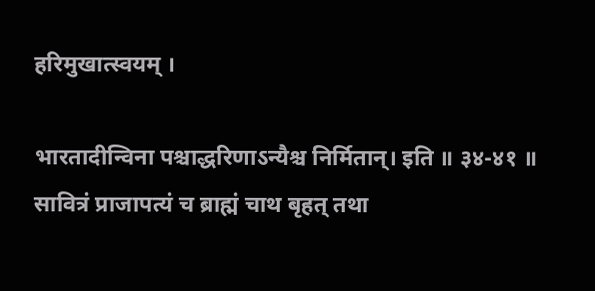हरिमुखात्स्वयम् ।

भारतादीन्विना पश्चाद्धरिणाऽन्यैश्च निर्मितान्। इति ॥ ३४-४१ ॥
सावित्रं प्राजापत्यं च ब्राह्मं चाथ बृहत् तथा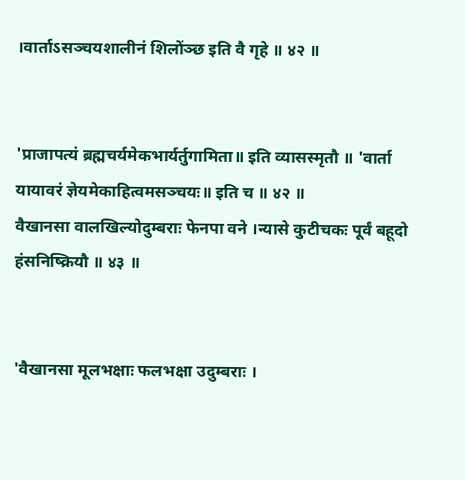।वार्ताऽसञ्चयशालीनं शिलोंञ्छ इति वै गृहे ॥ ४२ ॥


'प्राजापत्यं ब्रह्मचर्यमेकभार्यर्तुगामिता॥ इति व्यासस्मृतौ ॥ 'वार्ता यायावरं ज्ञेयमेकाहित्वमसञ्चयः॥ इति च ॥ ४२ ॥
वैखानसा वालखिल्योदुम्बराः फेनपा वने ।न्यासे कुटीचकः पूर्वं बहूदो हंसनिष्क्रियौ ॥ ४३ ॥


'वैखानसा मूलभक्षाः फलभक्षा उदुम्बराः ।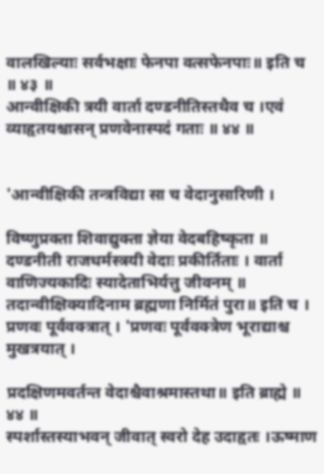वालखिल्याः सर्वभक्षाः फेनपा वत्सफेनपाः॥ इति च ॥ ४३ ॥
आन्वीक्षिकी त्रयी वार्ता दण्डनीतिस्तथैव च ।एवं व्याहृतयश्चासन् प्रणवेनास्पदं गताः ॥ ४४ ॥


'आन्वीक्षिकी तन्त्रविद्या सा च वेदानुसारिणी ।

विष्णुप्रक्ता शिवाद्युक्ता ज्ञेया वेदबहिष्कृता ॥ दण्डनीती राजधर्मस्त्रयी वेदाः प्रकीर्तिताः । वार्ता वाणिज्यकादिः स्यादेताभिर्यत्तु जीवनम् ॥ तदान्वीक्षिक्यादिनाम ब्रह्मणा निर्मितं पुरा॥ इति च । प्रणवः पूर्ववक्त्रात् । 'प्रणवः पूर्ववक्त्रेण भूराद्याश्च मुखत्रयात् ।

प्रदक्षिणमवर्तन्त वेदाश्चैवाश्रमास्तथा॥ इति ब्राह्मे ॥ ४४ ॥
स्पर्शास्तस्याभवन् जीवात् स्वरो देह उदाहृतः ।ऊष्माण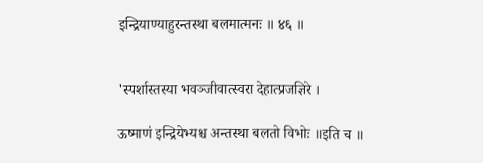इन्द्रियाण्याहुरन्तस्था बलमात्मनः ॥ ४६ ॥


'स्पर्शास्तस्या भवञ्जीवात्स्वरा देहात्प्रजज्ञिरे ।

ऊष्माणं इन्द्रियेभ्यश्च अन्तस्था बलतो विभोः ॥इति च ॥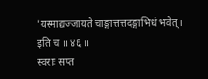'यस्माद्यज्जायते चाङ्गात्तत्तदङ्गाभिधं भवेत्। इति च ॥ ४६ ॥
स्वराः सप्त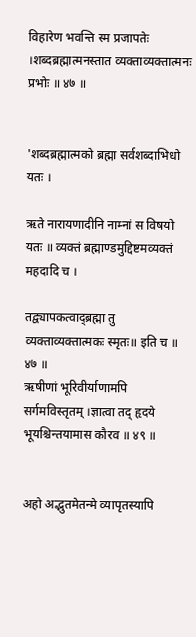विहारेण भवन्ति स्म प्रजापतेः ।शब्दब्रह्मात्मनस्तात व्यक्ताव्यक्तात्मनः प्रभोः ॥ ४७ ॥


'शब्दब्रह्मात्मको ब्रह्मा सर्वशब्दाभिधो यतः ।

ऋते नारायणादीनि नाम्नां स विषयो यतः ॥ व्यक्तं ब्रह्माण्डमुद्दिष्टमव्यक्तं महदादि च ।

तद्व्यापकत्वाद्ब्रह्मा तु व्यक्ताव्यक्तात्मकः स्मृतः॥ इति च ॥ ४७ ॥
ऋषीणां भूरिवीर्याणामपि सर्गमविस्तृतम् ।ज्ञात्वा तद् हृदये भूयश्चिन्तयामास कौरव ॥ ४९ ॥


अहो अद्भुतमेतन्मे व्यापृतस्यापि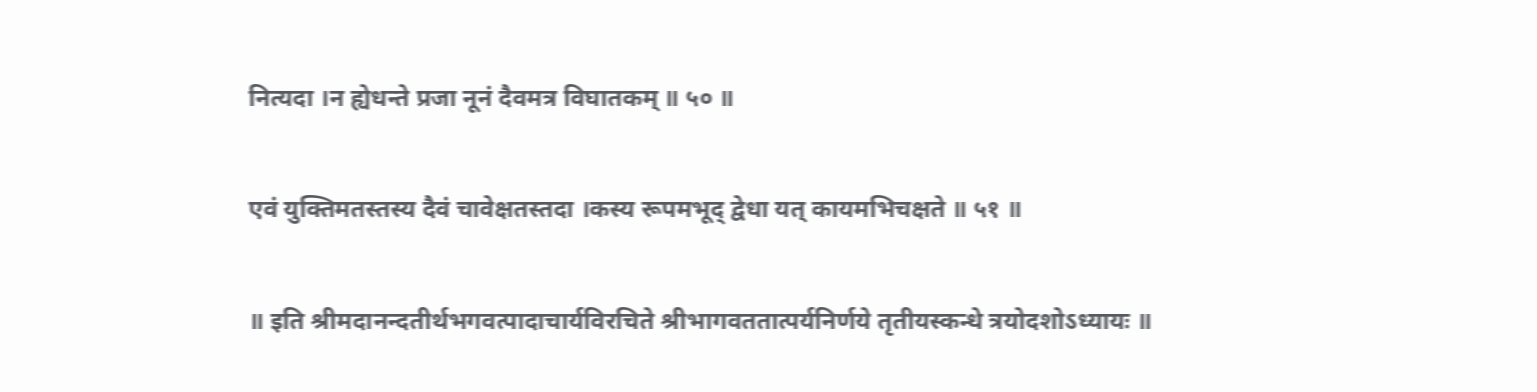नित्यदा ।न ह्येधन्ते प्रजा नूनं दैवमत्र विघातकम् ॥ ५० ॥


एवं युक्तिमतस्तस्य दैवं चावेक्षतस्तदा ।कस्य रूपमभूद् द्वेधा यत् कायमभिचक्षते ॥ ५१ ॥


॥ इति श्रीमदानन्दतीर्थभगवत्पादाचार्यविरचिते श्रीभागवततात्पर्यनिर्णये तृतीयस्कन्धे त्रयोदशोऽध्यायः ॥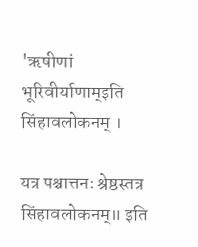'ऋषीणां भूरिवीर्याणाम्इति सिंहावलोकनम् ।

यत्र पश्चात्तनः श्रेष्ठस्तत्र सिंहावलोकनम्॥ इति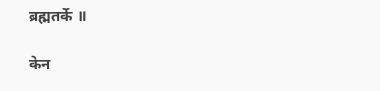ब्रह्मतर्के ॥

केन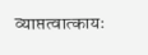व्याप्तत्वात्कायः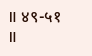॥ ४९-५१ ॥